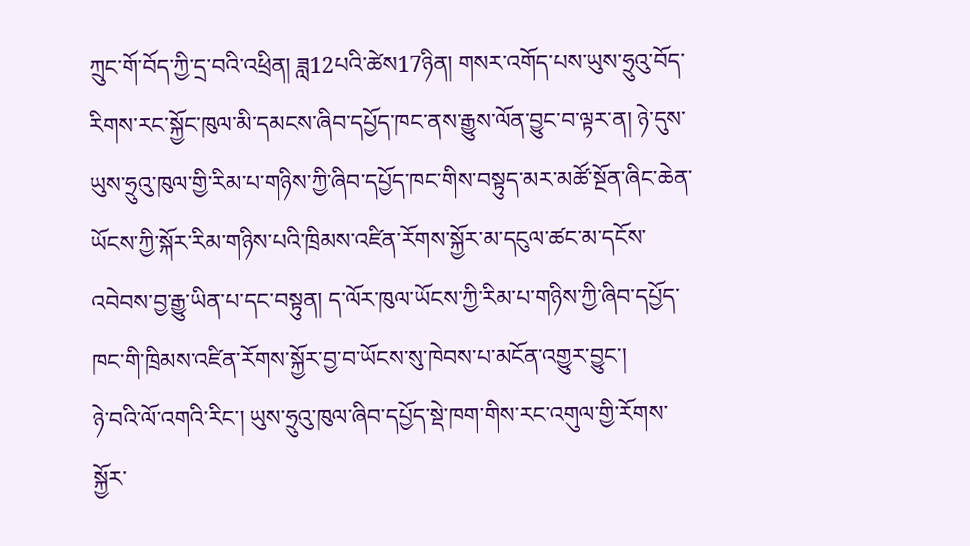ཀྲུང་གོ་བོད་ཀྱི་དྲ་བའི་འཕྲིན། ཟླ12པའི་ཚེས17ཉིན། གསར་འགོད་པས་ཡུས་ཧྲུའུ་བོད་རིགས་རང་སྐྱོང་ཁུལ་མི་དམངས་ཞིབ་དཔྱོད་ཁང་ནས་རྒྱུས་ལོན་བྱུང་བ་ལྟར་ན། ཉེ་དུས་ཡུས་ཧྲུའུ་ཁུལ་གྱི་རིམ་པ་གཉིས་ཀྱི་ཞིབ་དཔྱོད་ཁང་གིས་བསྟུད་མར་མཚོ་སྔོན་ཞིང་ཆེན་ཡོངས་ཀྱི་སྐོར་རིམ་གཉིས་པའི་ཁྲིམས་འཛིན་རོགས་སྐྱོར་མ་དངུལ་ཚང་མ་དངོས་འབེབས་བྱ་རྒྱུ་ཡིན་པ་དང་བསྟུན། ད་ལོར་ཁུལ་ཡོངས་ཀྱི་རིམ་པ་གཉིས་ཀྱི་ཞིབ་དཔྱོད་ཁང་གི་ཁྲིམས་འཛིན་རོགས་སྐྱོར་བྱ་བ་ཡོངས་སུ་ཁེབས་པ་མངོན་འགྱུར་བྱུང་།
ཉེ་བའི་ལོ་འགའི་རིང་། ཡུས་ཧྲུའུ་ཁུལ་ཞིབ་དཔྱོད་སྡེ་ཁག་གིས་རང་འགུལ་གྱི་རོགས་སྐྱོར་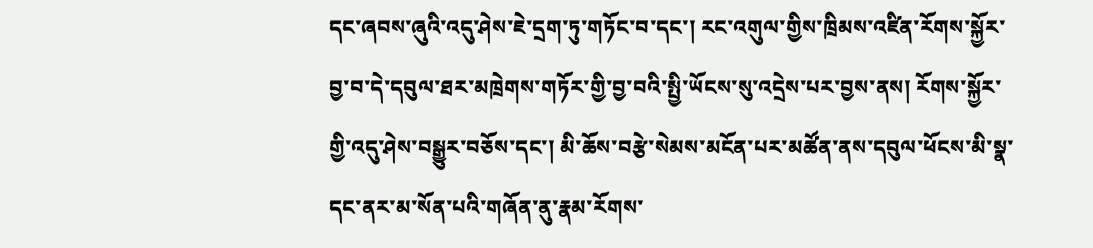དང་ཞབས་ཞུའི་འདུ་ཤེས་ཇེ་དྲག་ཏུ་གཏོང་བ་དང་། རང་འགུལ་གྱིས་ཁྲིམས་འཛིན་རོགས་སྐྱོར་བྱ་བ་དེ་དབུལ་ཐར་མཁྲེགས་གཏོར་གྱི་བྱ་བའི་སྤྱི་ཡོངས་སུ་འདྲེས་པར་བྱས་ནས། རོགས་སྐྱོར་གྱི་འདུ་ཤེས་བསྒྱུར་བཅོས་དང་། མི་ཆོས་བརྩེ་སེམས་མངོན་པར་མཚོན་ནས་དབུལ་ཕོངས་མི་སྣ་དང་ནར་མ་སོན་པའི་གཞོན་ནུ་རྣམ་རོགས་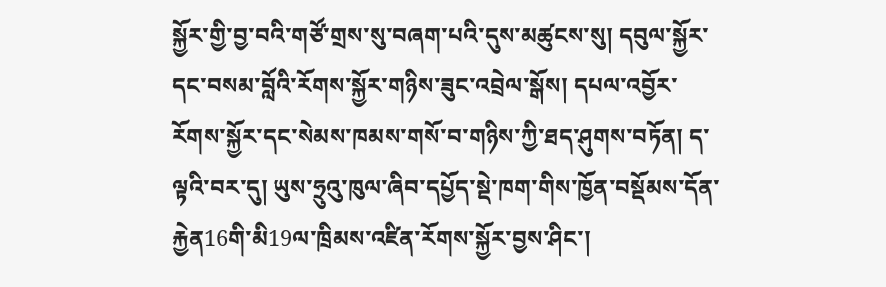སྐྱོར་གྱི་བྱ་བའི་གཙོ་གྲས་སུ་བཞག་པའི་དུས་མཚུངས་སུ། དབུལ་སྐྱོར་དང་བསམ་བློའི་རོགས་སྐྱོར་གཉིས་ཟུང་འབྲེལ་སྒོས། དཔལ་འབྱོར་རོགས་སྐྱོར་དང་སེམས་ཁམས་གསོ་བ་གཉིས་ཀྱི་ཐད་ཤུགས་བཏོན། ད་ལྟའི་བར་དུ། ཡུས་ཧྲུའུ་ཁུལ་ཞིབ་དཔྱོད་སྡེ་ཁག་གིས་ཁྱོན་བསྡོམས་དོན་རྐྱེན16གི་མི19ལ་ཁྲིམས་འཛིན་རོགས་སྐྱོར་བྱས་ཤིང་།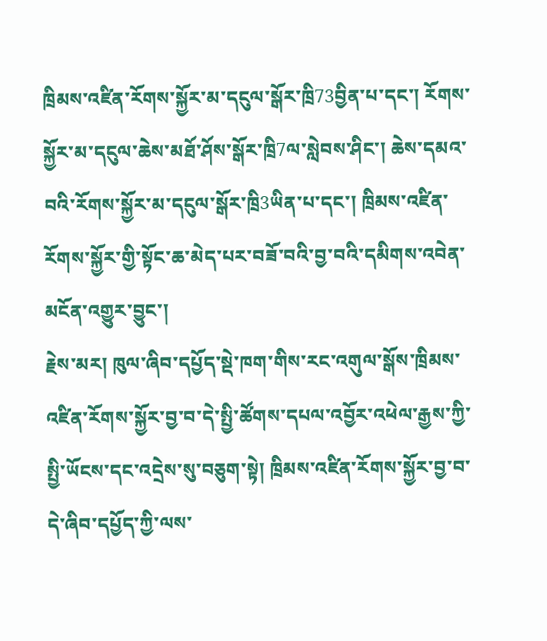ཁྲིམས་འཛིན་རོགས་སྐྱོར་མ་དངུལ་སྒོར་ཁྲི73བྱིན་པ་དང་། རོགས་སྐྱོར་མ་དངུལ་ཆེས་མཐོ་ཤོས་སྒོར་ཁྲི7ལ་སླེབས་ཤིང་། ཆེས་དམའ་བའི་རོགས་སྐྱོར་མ་དངུལ་སྒོར་ཁྲི3ཡིན་པ་དང་། ཁྲིམས་འཛིན་རོགས་སྐྱོར་གྱི་སྟོང་ཆ་མེད་པར་བཟོ་བའི་བྱ་བའི་དམིགས་འབེན་མངོན་འགྱུར་བྱུང་།
རྗེས་མར། ཁུལ་ཞིབ་དཔྱོད་སྡེ་ཁག་གིས་རང་འགུལ་སྒོས་ཁྲིམས་འཛིན་རོགས་སྐྱོར་བྱ་བ་དེ་སྤྱི་ཚོགས་དཔལ་འབྱོར་འཕེལ་རྒྱས་ཀྱི་སྤྱི་ཡོངས་དང་འདྲེས་སུ་བཅུག་སྟེ། ཁྲིམས་འཛིན་རོགས་སྐྱོར་བྱ་བ་དེ་ཞིབ་དཔྱོད་ཀྱི་ལས་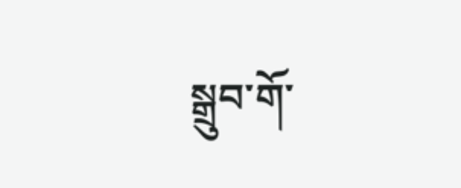སྒྲུབ་གོ་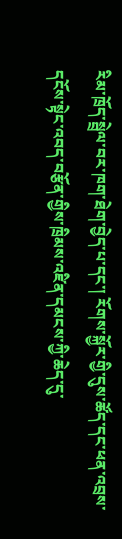རིམ་ཁྲོད་སྦྲེལ་བར་ཁག་ཐེག་བྱེད་པ་དང་། རོགས་སྐྱོར་གྱི་དུས་ཚོད་དང་ཕན་འབྲས་དངོས་སྟེང་འབད་བརྩོན་གྱིས་ཁྲིམས་འཛིན་དམངས་ཀྱི་ཆེད་དུ་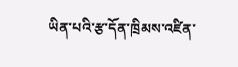ཡིན་པའི་རྩ་དོན་ཁྲིམས་འཛིན་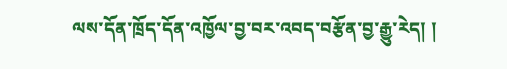ལས་དོན་ཁྲོད་དོན་འཁྱོལ་བྱ་བར་འབད་བརྩོན་བྱ་རྒྱུ་རེད། །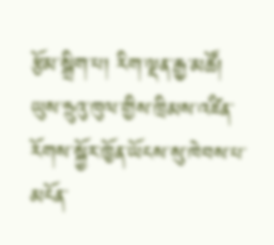རྩོམ་སྒྲིག་པ། རིག་ལྡན་རྒྱ་མཚོ།
ཡུས་ཧྲུའུ་ཁུལ་གྱིས་ཁྲིམས་འཛིན་རོགས་སྐྱོར་ཁྱོན་ཡོངས་སུ་ཁེབས་པ་མངོན་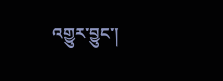འགྱུར་བྱུང་།